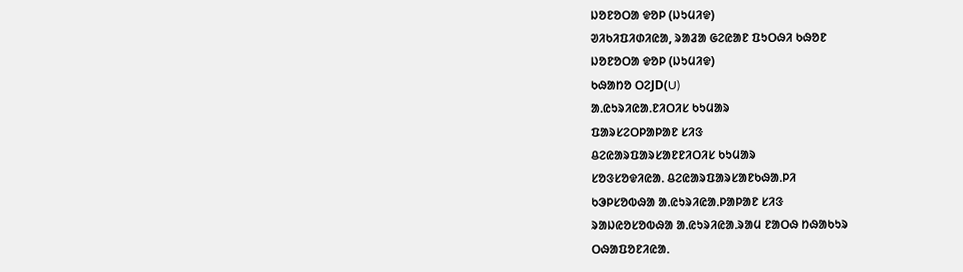ᱡᱚᱱᱚᱛᱟ ᱫᱚᱞ (ᱡᱩᱢᱤᱫ)
ᱣᱤᱠᱤᱯᱤᱰᱤᱭᱟ, ᱨᱟᱲᱟ ᱜᱮᱭᱟᱱ ᱯᱩᱛᱷᱤ ᱠᱷᱚᱱ
ᱡᱚᱱᱚᱛᱟ ᱫᱚᱞ (ᱡᱩᱢᱤᱫ)
ᱠᱷᱟᱴᱚ ᱛᱮJD(U)
ᱟᱹᱭᱩᱨᱤᱭᱟᱹᱱᱤᱛᱤᱥ ᱠᱩᱢᱟᱨ
ᱯᱟᱨᱥᱮᱛᱞᱟᱞᱟᱱ ᱥᱤᱝ
ᱪᱮᱭᱟᱨᱯᱟᱨᱥᱟᱱᱱᱤᱛᱤᱥ ᱠᱩᱢᱟᱨ
ᱥᱚᱝᱥᱚᱫᱤᱭᱟᱹ ᱪᱮᱭᱟᱨᱯᱟᱨᱥᱟᱱᱠᱷᱟᱹᱞᱤ
ᱠᱳᱞᱥᱚᱵᱷᱟ ᱟᱹᱭᱩᱨᱤᱭᱟᱹᱞᱟᱞᱟᱱ ᱥᱤᱝ
ᱨᱟᱡᱭᱚᱥᱚᱵᱷᱟ ᱟᱹᱭᱩᱨᱤᱭᱟᱹᱨᱟᱢ ᱱᱟᱛᱷ ᱴᱷᱟᱠᱩᱨ
ᱛᱷᱟᱯᱚᱱᱤᱭᱟᱹ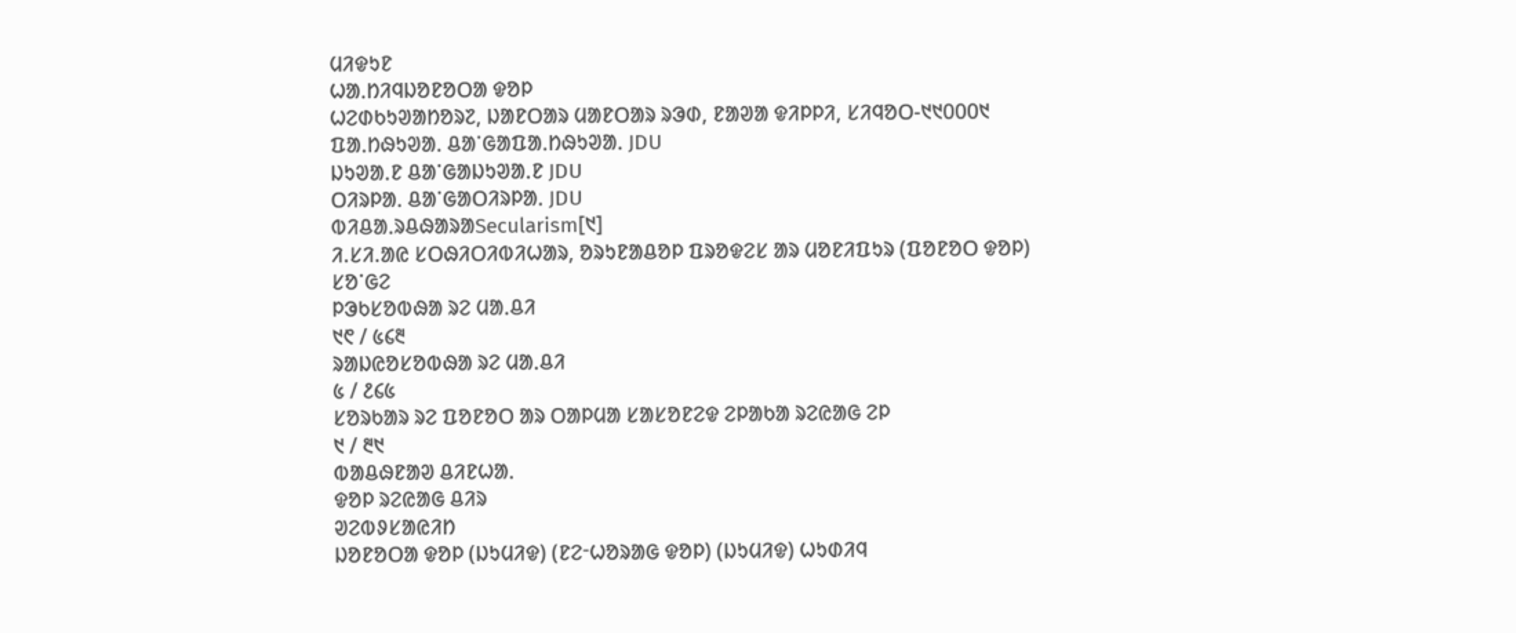ᱢᱤᱫᱩᱱ
ᱦᱟᱹᱴᱤᱧᱡᱚᱱᱚᱛᱟ ᱫᱚᱞ
ᱦᱮᱰᱠᱩᱣᱟᱴᱚᱨ᱗, ᱡᱟᱱᱛᱟᱨ ᱢᱟᱱᱛᱟᱨ ᱨᱳᱰ, ᱱᱟᱣᱟ ᱫᱤᱞᱞᱤ, ᱥᱤᱧᱚᱛ-᱑᱑᱐᱐᱐᱑
ᱯᱟᱹᱴᱷᱩᱣᱟᱹ ᱪᱟᱸᱜᱟᱯᱟᱹᱴᱷᱩᱣᱟᱹ JDU
ᱡᱩᱣᱟᱹᱱ ᱪᱟᱸᱜᱟᱡᱩᱣᱟᱹᱱ JDU
ᱛᱤᱨᱞᱟᱹ ᱪᱟᱸᱜᱟᱛᱤᱨᱞᱟᱹ JDU
ᱵᱤᱪᱟᱹᱨᱪᱷᱟᱨᱟSecularism[᱑]
ᱤ.ᱥᱤ.ᱟᱭ ᱥᱛᱷᱤᱛᱤᱵᱤᱦᱟᱨ, ᱚᱨᱩᱱᱟᱪᱚᱞ ᱯᱨᱚᱫᱮᱥ ᱟᱨ ᱢᱚᱱᱤᱯᱩᱨ (ᱯᱚᱱᱚᱛ ᱫᱚᱞ)
ᱥᱚᱸᱜᱮ
ᱞᱳᱠᱥᱚᱵᱷᱟ ᱨᱮ ᱢᱟᱹᱪᱤ
᱑᱖ / ᱕᱔᱓
ᱨᱟᱡᱭᱚᱥᱚᱵᱷᱟ ᱨᱮ ᱢᱟᱹᱪᱤ
᱕ / ᱒᱔᱕
ᱥᱚᱨᱠᱟᱨ ᱨᱮ ᱯᱚᱱᱚᱛ ᱟᱨ ᱛᱟᱞᱢᱟ ᱥᱟᱥᱚᱱᱮᱫ ᱮᱞᱟᱠᱟ ᱨᱮᱭᱟᱜ ᱮᱞ
᱑ / ᱓᱑
ᱵᱟᱪᱷᱱᱟᱣ ᱪᱤᱱᱦᱟᱹ
ᱫᱚᱞ ᱨᱮᱭᱟᱜ ᱪᱤᱨ
ᱣᱮᱵᱽᱥᱟᱭᱤᱴ
ᱡᱚᱱᱚᱛᱟ ᱫᱚᱞ (ᱡᱩᱢᱤᱫ) (ᱱᱮᱼᱦᱚᱨᱟᱜ ᱫᱚᱞ) (ᱡᱩᱢᱤᱫ) ᱦᱩᱰᱤᱧ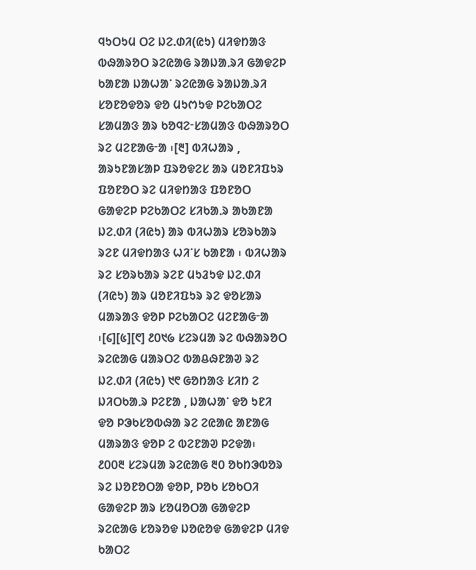ᱧᱩᱛᱩᱢ ᱛᱮ ᱡᱮ.ᱰᱤ(ᱭᱩ) ᱢᱤᱫᱴᱟᱝ ᱵᱷᱟᱨᱚᱛ ᱨᱮᱭᱟᱜ ᱨᱟᱡᱟᱹᱨᱤ ᱜᱟᱫᱮᱞ ᱠᱟᱱᱟ ᱡᱟᱦᱟᱸ ᱨᱮᱭᱟᱜ ᱨᱟᱡᱟᱹᱨᱤ ᱥᱚᱱᱚᱫᱚᱨ ᱫᱚ ᱢᱩᱬᱩᱫ ᱞᱮᱠᱟᱛᱮ ᱥᱟᱢᱟᱝ ᱟᱨ ᱠᱚᱧᱮᱼᱥᱟᱢᱟᱝ ᱵᱷᱟᱨᱚᱛ ᱨᱮ ᱢᱮᱱᱟᱜᱼᱟ ᱾[᱓] ᱵᱤᱦᱟᱨ , ᱟᱨᱩᱱᱟᱥᱟᱞ ᱯᱨᱚᱫᱮᱥ ᱟᱨ ᱢᱚᱱᱤᱯᱩᱨ ᱯᱚᱱᱚᱛ ᱨᱮ ᱢᱤᱫᱴᱟᱝ ᱯᱚᱱᱚᱛ ᱜᱟᱫᱮᱞ ᱞᱮᱠᱟᱛᱮ ᱥᱤᱠᱟᱹᱨ ᱟᱠᱟᱱᱟ ᱡᱮᱹᱰᱤ (ᱤᱭᱩ) ᱟᱨ ᱵᱤᱦᱟᱨ ᱥᱚᱨᱠᱟᱨ ᱨᱮᱱ ᱢᱤᱫᱴᱟᱝ ᱦᱤᱸᱥ ᱠᱟᱱᱟ ᱾ ᱵᱤᱦᱟᱨ ᱨᱮ ᱥᱚᱨᱠᱟᱨ ᱨᱮᱱ ᱢᱩᱲᱩᱫ ᱡᱮᱹᱰᱤ (ᱤᱭᱩ) ᱟᱨ ᱢᱚᱱᱤᱯᱩᱨ ᱨᱮ ᱫᱚᱥᱟᱨ ᱢᱟᱨᱟᱝ ᱫᱚᱞ ᱞᱮᱠᱟᱛᱮ ᱢᱮᱱᱟᱜᱼᱟ ᱾[᱔][᱕][᱖] ᱒᱐᱑᱙ ᱥᱮᱨᱢᱟ ᱨᱮ ᱵᱷᱟᱨᱚᱛ ᱨᱮᱭᱟᱜ ᱢᱟᱨᱛᱮ ᱵᱟᱪᱷᱱᱟᱣ ᱨᱮ ᱡᱮᱹᱰᱤ (ᱤᱭᱩ) ᱑᱖ ᱜᱚᱴᱟᱝ ᱥᱤᱴ ᱮ ᱡᱤᱛᱠᱟᱹᱨ ᱞᱮᱱᱟ , ᱡᱟᱦᱟᱸ ᱫᱚ ᱩᱱᱤ ᱫᱚ ᱞᱳᱠᱥᱚᱵᱷᱟ ᱨᱮ ᱮᱭᱟᱭ ᱟᱱᱟᱜ ᱢᱟᱨᱟᱝ ᱫᱚᱞ ᱮ ᱵᱮᱱᱟᱣ ᱞᱮᱫᱟ᱾
᱒᱐᱐᱓ ᱥᱮᱨᱢᱟ ᱨᱮᱭᱟᱜ ᱓᱐ ᱚᱠᱴᱳᱵᱚᱨ ᱨᱮ ᱡᱚᱱᱚᱛᱟ ᱫᱚᱞ, ᱞᱚᱠ ᱥᱚᱠᱛᱤ ᱜᱟᱫᱮᱞ ᱟᱨ ᱥᱚᱢᱚᱛᱟ ᱜᱟᱫᱮᱞ ᱨᱮᱭᱟᱜ ᱥᱚᱨᱚᱫ ᱡᱚᱭᱚᱫ ᱜᱟᱫᱮᱞ ᱢᱤᱫ ᱠᱟᱛᱮ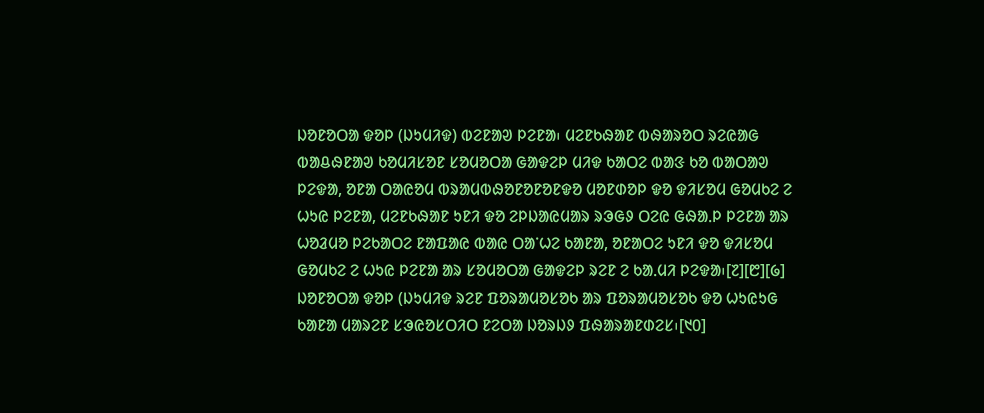ᱡᱚᱱᱚᱛᱟ ᱫᱚᱞ (ᱡᱩᱢᱤᱫ) ᱵᱮᱱᱟᱣ ᱞᱮᱱᱟ᱾ ᱢᱮᱱᱠᱷᱟᱱ ᱵᱷᱟᱨᱚᱛ ᱨᱮᱭᱟᱜ ᱵᱟᱪᱷᱱᱟᱣ ᱠᱚᱢᱤᱥᱚᱱ ᱥᱚᱢᱚᱛᱟ ᱜᱟᱫᱮᱞ ᱢᱤᱫ ᱠᱟᱛᱮ ᱵᱟᱝ ᱠᱚ ᱵᱟᱛᱟᱣ ᱞᱮᱫᱟ, ᱚᱱᱟ ᱛᱟᱭᱚᱢ ᱵᱨᱟᱢᱵᱷᱚᱱᱚᱱᱚᱱᱫᱚ ᱢᱚᱱᱰᱚᱞ ᱫᱚ ᱫᱤᱥᱚᱢ ᱜᱚᱢᱠᱮ ᱮ ᱦᱩᱭ ᱞᱮᱱᱟ, ᱢᱮᱱᱠᱷᱟᱱ ᱩᱱᱤ ᱫᱚ ᱮᱞᱡᱟᱭᱢᱟᱨ ᱨᱳᱜᱽ ᱛᱮᱭ ᱜᱷᱟᱹᱞ ᱞᱮᱱᱟ ᱟᱨ ᱦᱚᱲᱢᱚ ᱞᱮᱠᱟᱛᱮ ᱱᱟᱯᱟᱭ ᱵᱟᱭ ᱛᱟᱸᱦᱮ ᱠᱟᱱᱟ, ᱚᱱᱟᱛᱮ ᱩᱱᱤ ᱫᱚ ᱫᱤᱥᱚᱢ ᱜᱚᱢᱠᱮ ᱮ ᱦᱩᱭ ᱞᱮᱱᱟ ᱟᱨ ᱥᱚᱢᱚᱛᱟ ᱜᱟᱫᱮᱞ ᱨᱮᱱ ᱮ ᱠᱟᱹᱢᱤ ᱞᱮᱫᱟ᱾[᱗][᱘][᱙] ᱡᱚᱱᱚᱛᱟ ᱫᱚᱞ (ᱡᱩᱢᱤᱫ ᱨᱮᱱ ᱯᱚᱨᱟᱢᱚᱥᱚᱠ ᱟᱨ ᱯᱚᱨᱟᱢᱚᱥᱚᱠ ᱫᱚ ᱦᱩᱭᱩᱜ ᱠᱟᱱᱟ ᱢᱟᱨᱮᱱ ᱥᱳᱭᱚᱥᱛᱤᱛ ᱱᱮᱛᱟ ᱡᱚᱨᱡᱽ ᱯᱷᱟᱨᱟᱱᱰᱮᱥ᱾[᱑᱐]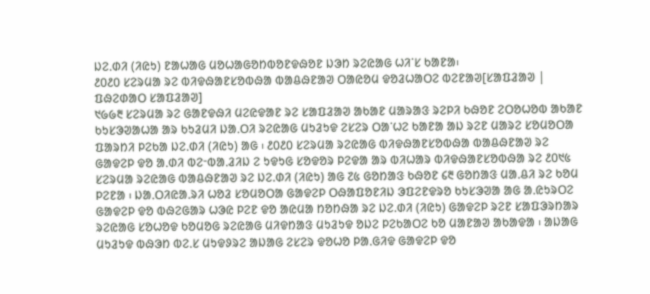ᱡᱮᱹᱰᱤ (ᱤᱭᱩ) ᱱᱟᱦᱟᱜ ᱢᱚᱦᱟᱜᱚᱴᱵᱚᱱᱫᱷᱚᱱ ᱡᱳᱴ ᱨᱮᱭᱟᱜ ᱦᱤᱸᱥ ᱠᱟᱱᱟ᱾
᱒᱐᱒᱐ ᱥᱮᱨᱢᱟ ᱨᱮ ᱵᱤᱫᱷᱟᱱᱥᱚᱵᱷᱟ ᱵᱟᱪᱷᱱᱟᱣ ᱛᱟᱭᱚᱢ ᱫᱚᱲᱦᱟᱛᱮ ᱵᱮᱱᱟᱣ[ᱥᱟᱯᱲᱟᱣ | ᱯᱷᱮᱰᱟᱛ ᱥᱟᱯᱲᱟᱣ]
᱑᱙᱙᱓ ᱥᱮᱨᱢᱟ ᱨᱮ ᱜᱟᱱᱫᱷᱤ ᱢᱮᱭᱫᱟᱱ ᱨᱮ ᱥᱟᱯᱲᱟᱣ ᱟᱠᱟᱱ ᱢᱟᱨᱟᱝ ᱨᱮᱞᱤ ᱠᱷᱚᱱ ᱮᱛᱚᱦᱚᱵ ᱟᱠᱟᱱ ᱠᱩᱥᱳᱣᱟᱦᱟ ᱟᱨ ᱠᱩᱲᱢᱤ ᱡᱟᱹᱛᱤ ᱨᱮᱭᱟᱜ ᱢᱩᱲᱩᱫ ᱮᱥᱮᱨ ᱛᱟᱸᱦᱮ ᱠᱟᱱᱟ ᱟᱡ ᱨᱮᱱ ᱢᱟᱨᱮ ᱥᱚᱢᱚᱛᱟ ᱯᱟᱨᱴᱤ ᱞᱮᱠᱟ ᱡᱮᱹᱰᱤ (ᱤᱭᱩ) ᱟᱜ ᱾ ᱒᱐᱒᱐ ᱥᱮᱨᱢᱟ ᱨᱮᱭᱟᱜ ᱵᱤᱫᱷᱟᱱᱥᱚᱵᱷᱟ ᱵᱟᱪᱷᱱᱟᱣ ᱨᱮ ᱜᱟᱫᱮᱞ ᱫᱚ ᱟᱹᱰᱤ ᱵᱮᱼᱵᱟᱹᱲᱤᱡ ᱮ ᱩᱫᱩᱜ ᱥᱚᱫᱚᱨ ᱞᱮᱫᱟ ᱟᱨ ᱵᱤᱦᱟᱨ ᱵᱤᱫᱷᱟᱱᱥᱚᱵᱷᱟ ᱨᱮ ᱒᱐᱑᱕ ᱥᱮᱨᱢᱟ ᱨᱮᱭᱟᱜ ᱵᱟᱪᱷᱱᱟᱣ ᱨᱮ ᱡᱮ.ᱰᱤ (ᱤᱭᱩ) ᱟᱜ ᱗᱕ ᱜᱚᱴᱟᱝ ᱠᱷᱚᱱ ᱔᱓ ᱜᱚᱴᱟᱝ ᱢᱟᱹᱪᱤ ᱨᱮ ᱠᱚᱢ ᱞᱮᱱᱟ ᱾ ᱡᱟᱹᱛᱤᱭᱟᱹᱨᱤ ᱦᱚᱲ ᱥᱚᱢᱚᱛᱟ ᱜᱟᱫᱮᱞ ᱛᱷᱟᱯᱚᱱᱤᱡ ᱳᱯᱮᱱᱫᱨᱚ ᱠᱩᱥᱳᱣᱟ ᱟᱜ ᱟᱹᱭᱩᱨᱛᱮ ᱜᱟᱫᱮᱞ ᱫᱚ ᱵᱷᱮᱜᱟᱨ ᱦᱳᱭ ᱞᱮᱱ ᱫᱚ ᱟᱭᱢᱟ ᱴᱚᱴᱷᱟ ᱨᱮ ᱡᱮ.ᱰᱤ (ᱤᱭᱩ) ᱜᱟᱫᱮᱞ ᱨᱮᱱ ᱥᱟᱯᱳᱨᱴᱟᱨ ᱨᱮᱭᱟᱜ ᱥᱚᱦᱚᱫ ᱠᱚᱢᱚᱜ ᱨᱮᱭᱟᱜ ᱢᱤᱫᱴᱟᱝ ᱢᱩᱲᱩᱫ ᱚᱡᱮ ᱞᱮᱠᱟᱛᱮ ᱠᱚ ᱢᱟᱱᱟᱣ ᱟᱠᱟᱫᱟ ᱾ ᱟᱡᱟᱜ ᱢᱩᱲᱩᱫ ᱵᱷᱳᱴ ᱵᱮᱹᱥ ᱢᱩᱫᱽᱨᱮ ᱟᱡᱟᱜ ᱮᱥᱮᱨ ᱫᱚᱦᱚ ᱞᱟᱹᱜᱤᱫ ᱜᱟᱫᱮᱞ ᱫᱚ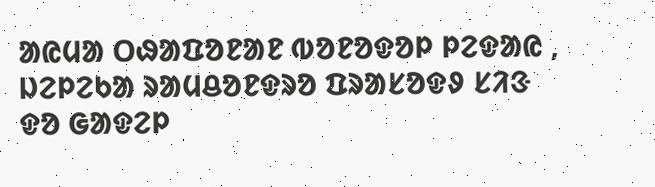ᱟᱭᱢᱟ ᱛᱷᱟᱯᱚᱱᱟᱱ ᱵᱚᱱᱚᱫᱚᱞ ᱞᱮᱫᱟᱭ , ᱡᱮᱞᱮᱠᱟ ᱨᱟᱢᱪᱚᱱᱫᱨᱚ ᱯᱨᱟᱥᱚᱫᱽ ᱥᱤᱝ ᱫᱚ ᱜᱟᱫᱮᱞ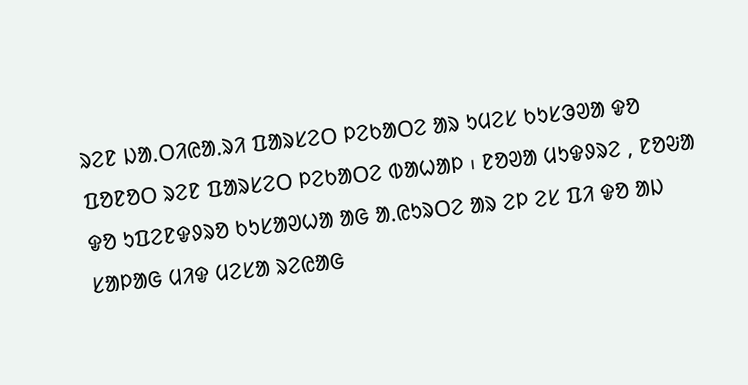ᱨᱮᱱ ᱡᱟᱹᱛᱤᱭᱟᱹᱨᱤ ᱯᱟᱨᱥᱮᱛ ᱞᱮᱠᱟᱛᱮ ᱟᱨ ᱩᱢᱮᱥ ᱠᱩᱥᱳᱣᱟ ᱫᱚ ᱯᱚᱱᱚᱛ ᱨᱮᱱ ᱯᱟᱨᱥᱮᱛ ᱞᱮᱠᱟᱛᱮ ᱵᱟᱦᱟᱞ ᱾ ᱱᱚᱣᱟ ᱢᱩᱫᱽᱨᱮ , ᱱᱚᱶᱟ ᱫᱚ ᱩᱯᱮᱱᱫᱽᱨᱚ ᱠᱩᱥᱟᱣᱦᱟ ᱟᱜ ᱟᱹᱭᱩᱨᱛᱮ ᱟᱨ ᱮᱞ ᱮᱥ ᱯᱤ ᱫᱚ ᱟᱡ ᱥᱟᱞᱟᱜ ᱢᱤᱫ ᱢᱮᱥᱟ ᱨᱮᱭᱟᱜ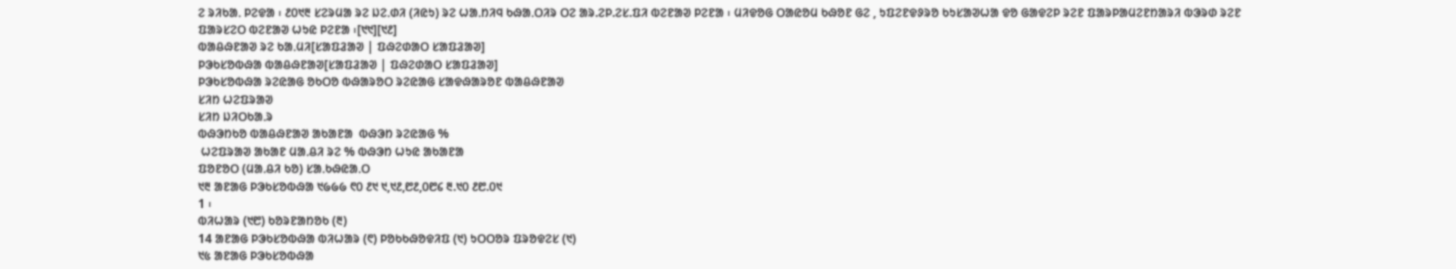ᱮ ᱨᱤᱠᱟᱹ ᱞᱮᱫᱟ ᱾ ᱒᱐᱑᱓ ᱥᱮᱨᱢᱟ ᱨᱮ ᱡᱮᱹᱰᱤ (ᱤᱭᱩ) ᱨᱮ ᱦᱟᱹᱴᱤᱧ ᱠᱷᱟᱹᱛᱤᱨ ᱛᱮ ᱟᱨ.ᱮᱞ.ᱮᱥ.ᱯᱤ ᱵᱮᱱᱟᱣ ᱞᱮᱱᱟ ᱾ ᱢᱤᱫᱚᱜ ᱛᱟᱭᱚᱢ ᱠᱷᱚᱱ ᱜᱮ , ᱩᱯᱮᱱᱫᱽᱨᱚ ᱠᱩᱥᱟᱣᱦᱟ ᱫᱚ ᱜᱟᱫᱮᱞ ᱨᱮᱱ ᱯᱟᱨᱞᱟᱢᱮᱱᱴᱟᱨᱤ ᱵᱳᱨᱰ ᱨᱮᱱ ᱯᱟᱨᱥᱮᱛ ᱵᱮᱱᱟᱣ ᱦᱩᱭ ᱞᱮᱱᱟ ᱾[᱑᱑][᱑᱒]
ᱵᱟᱪᱷᱱᱟᱣ ᱨᱮ ᱠᱟᱹᱢᱤ[ᱥᱟᱯᱲᱟᱣ | ᱯᱷᱮᱰᱟᱛ ᱥᱟᱯᱲᱟᱣ]
ᱞᱳᱠᱥᱚᱵᱷᱟ ᱵᱟᱪᱷᱱᱟᱣ[ᱥᱟᱯᱲᱟᱣ | ᱯᱷᱮᱰᱟᱛ ᱥᱟᱯᱲᱟᱣ]
ᱞᱳᱠᱥᱚᱵᱷᱟ ᱨᱮᱭᱟᱜ ᱚᱠᱛᱚ ᱵᱷᱟᱨᱚᱛ ᱨᱮᱭᱟᱜ ᱥᱟᱫᱷᱟᱨᱚᱱ ᱵᱟᱪᱷᱱᱟᱣ
ᱥᱤᱴ ᱦᱮᱯᱨᱟᱣ
ᱥᱤᱴ ᱡᱤᱛᱠᱟᱹᱨ
ᱵᱷᱳᱴᱠᱚ ᱵᱟᱪᱷᱱᱟᱣ ᱟᱠᱟᱱᱟ  ᱵᱷᱳᱴ ᱨᱮᱭᱟᱜ %
 ᱦᱮᱯᱨᱟᱣ ᱟᱠᱟᱱ ᱢᱟᱹᱪᱤ ᱨᱮ % ᱵᱷᱳᱴ ᱦᱩᱭ ᱟᱠᱟᱱᱟ
ᱯᱚᱱᱚᱛ (ᱢᱟᱹᱪᱤ ᱠᱚ) ᱥᱟᱹᱠᱷᱭᱟᱹᱛ
᱑᱓ ᱟᱱᱟᱜ ᱞᱳᱠᱥᱚᱵᱷᱟ ᱑᱙᱙᱙ ᱖᱐ ᱒᱑ ᱑,᱑᱒,᱘᱒,᱐᱘᱔ ᱓.᱑᱐ ᱒᱘.᱐᱑
1 ᱾
ᱵᱤᱦᱟᱨ (᱑᱘) ᱠᱚᱨᱱᱟᱴᱚᱠ (᱓)
14 ᱟᱱᱟᱜ ᱞᱳᱠᱥᱚᱵᱷᱟ ᱵᱤᱦᱟᱨ (᱖) ᱞᱚᱠᱠᱷᱚᱫᱤᱯ (᱑) ᱩᱛᱛᱚᱨ ᱯᱨᱚᱫᱮᱥ (᱑)
᱑᱕ ᱟᱱᱟᱜ ᱞᱳᱠᱥᱚᱵᱷᱟ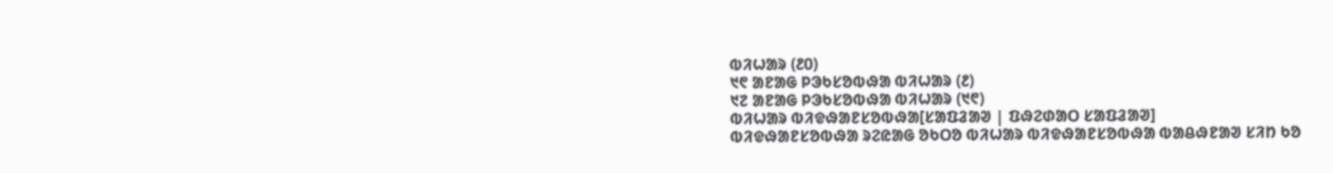ᱵᱤᱦᱟᱨ (᱒᱐)
᱑᱖ ᱟᱱᱟᱜ ᱞᱳᱠᱥᱚᱵᱷᱟ ᱵᱤᱦᱟᱨ (᱒)
᱑᱗ ᱟᱱᱟᱜ ᱞᱳᱠᱥᱚᱵᱷᱟ ᱵᱤᱦᱟᱨ (᱑᱖)
ᱵᱤᱦᱟᱨ ᱵᱤᱫᱷᱟᱱᱥᱚᱵᱷᱟ[ᱥᱟᱯᱲᱟᱣ | ᱯᱷᱮᱰᱟᱛ ᱥᱟᱯᱲᱟᱣ]
ᱵᱤᱫᱷᱟᱱᱥᱚᱵᱷᱟ ᱨᱮᱭᱟᱜ ᱚᱠᱛᱚ ᱵᱤᱦᱟᱨ ᱵᱤᱫᱷᱟᱱᱥᱚᱵᱷᱟ ᱵᱟᱪᱷᱱᱟᱣ ᱥᱤᱴ ᱠᱚ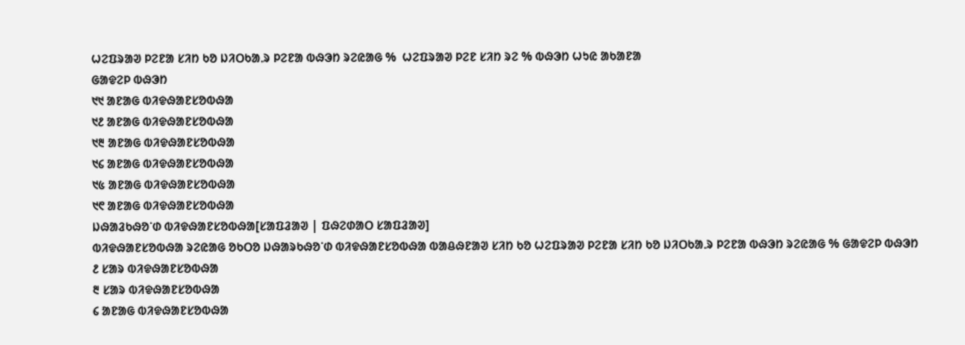ᱦᱮᱯᱨᱟᱣ ᱞᱮᱱᱟ ᱥᱤᱴ ᱠᱚ ᱡᱤᱛᱠᱟᱹᱨ ᱞᱮᱱᱟ ᱵᱷᱳᱴ ᱨᱮᱭᱟᱜ %  ᱦᱮᱯᱨᱟᱣ ᱞᱮᱱ ᱥᱤᱴ ᱨᱮ % ᱵᱷᱳᱴ ᱦᱩᱭ ᱟᱠᱟᱱᱟ
ᱜᱟᱫᱮᱞ ᱵᱷᱳᱴ
᱑᱑ ᱟᱱᱟᱜ ᱵᱤᱫᱷᱟᱱᱥᱚᱵᱷᱟ
᱑᱒ ᱟᱱᱟᱜ ᱵᱤᱫᱷᱟᱱᱥᱚᱵᱷᱟ
᱑᱓ ᱟᱱᱟᱜ ᱵᱤᱫᱷᱟᱱᱥᱚᱵᱷᱟ
᱑᱔ ᱟᱱᱟᱜ ᱵᱤᱫᱷᱟᱱᱥᱚᱵᱷᱟ
᱑᱕ ᱟᱱᱟᱜ ᱵᱤᱫᱷᱟᱱᱥᱚᱵᱷᱟ
᱑᱖ ᱟᱱᱟᱜ ᱵᱤᱫᱷᱟᱱᱥᱚᱵᱷᱟ
ᱡᱷᱟᱲᱠᱷᱚᱸᱰ ᱵᱤᱫᱷᱟᱱᱥᱚᱵᱷᱟ[ᱥᱟᱯᱲᱟᱣ | ᱯᱷᱮᱰᱟᱛ ᱥᱟᱯᱲᱟᱣ]
ᱵᱤᱫᱷᱟᱱᱥᱚᱵᱷᱟ ᱨᱮᱭᱟᱜ ᱚᱠᱛᱚ ᱡᱷᱟᱨᱠᱷᱚᱸᱰ ᱵᱤᱫᱷᱟᱱᱥᱚᱵᱷᱟ ᱵᱟᱪᱷᱱᱟᱣ ᱥᱤᱴ ᱠᱚ ᱦᱮᱯᱨᱟᱣ ᱞᱮᱱᱟ ᱥᱤᱴ ᱠᱚ ᱡᱤᱛᱠᱟᱹᱨ ᱞᱮᱱᱟ ᱵᱷᱳᱴ ᱨᱮᱭᱟᱜ % ᱜᱟᱫᱮᱞ ᱵᱷᱳᱴ
᱒ ᱥᱟᱨ ᱵᱤᱫᱷᱟᱱᱥᱚᱵᱷᱟ
᱓ ᱥᱟᱨ ᱵᱤᱫᱷᱟᱱᱥᱚᱵᱷᱟ
᱔ ᱟᱱᱟᱜ ᱵᱤᱫᱷᱟᱱᱥᱚᱵᱷᱟ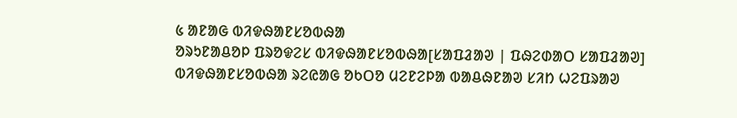᱕ ᱟᱱᱟᱜ ᱵᱤᱫᱷᱟᱱᱥᱚᱵᱷᱟ
ᱚᱨᱩᱱᱟᱪᱚᱞ ᱯᱨᱚᱫᱮᱥ ᱵᱤᱫᱷᱟᱱᱥᱚᱵᱷᱟ[ᱥᱟᱯᱲᱟᱣ | ᱯᱷᱮᱰᱟᱛ ᱥᱟᱯᱲᱟᱣ]
ᱵᱤᱫᱷᱟᱱᱥᱚᱵᱷᱟ ᱨᱮᱭᱟᱜ ᱚᱠᱛᱚ ᱢᱮᱱᱮᱞᱟ ᱵᱟᱪᱷᱱᱟᱣ ᱥᱤᱴ ᱦᱮᱯᱨᱟᱣ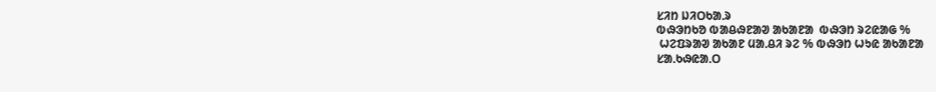ᱥᱤᱴ ᱡᱤᱛᱠᱟᱹᱨ
ᱵᱷᱳᱴᱠᱚ ᱵᱟᱪᱷᱱᱟᱣ ᱟᱠᱟᱱᱟ  ᱵᱷᱳᱴ ᱨᱮᱭᱟᱜ %
 ᱦᱮᱯᱨᱟᱣ ᱟᱠᱟᱱ ᱢᱟᱹᱪᱤ ᱨᱮ % ᱵᱷᱳᱴ ᱦᱩᱭ ᱟᱠᱟᱱᱟ
ᱥᱟᱹᱠᱷᱭᱟᱹᱛ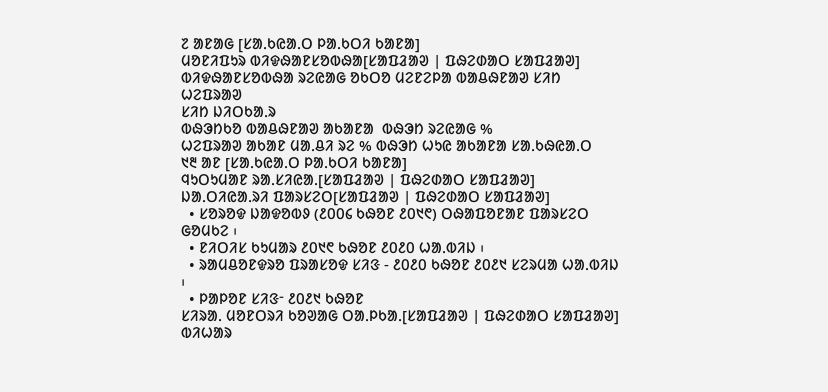᱗ ᱟᱱᱟᱜ [ᱥᱟᱹᱠᱭᱟᱹᱛ ᱞᱟᱹᱠᱛᱤ ᱠᱟᱱᱟ]
ᱢᱚᱱᱤᱯᱩᱨ ᱵᱤᱫᱷᱟᱱᱥᱚᱵᱷᱟ[ᱥᱟᱯᱲᱟᱣ | ᱯᱷᱮᱰᱟᱛ ᱥᱟᱯᱲᱟᱣ]
ᱵᱤᱫᱷᱟᱱᱥᱚᱵᱷᱟ ᱨᱮᱭᱟᱜ ᱚᱠᱛᱚ ᱢᱮᱱᱮᱞᱟ ᱵᱟᱪᱷᱱᱟᱣ ᱥᱤᱴ ᱦᱮᱯᱨᱟᱣ
ᱥᱤᱴ ᱡᱤᱛᱠᱟᱹᱨ
ᱵᱷᱳᱴᱠᱚ ᱵᱟᱪᱷᱱᱟᱣ ᱟᱠᱟᱱᱟ  ᱵᱷᱳᱴ ᱨᱮᱭᱟᱜ %
ᱦᱮᱯᱨᱟᱣ ᱟᱠᱟᱱ ᱢᱟᱹᱪᱤ ᱨᱮ % ᱵᱷᱳᱴ ᱦᱩᱭ ᱟᱠᱟᱱᱟ ᱥᱟᱹᱠᱷᱭᱟᱹᱛ
᱑᱓ ᱟᱱ [ᱥᱟᱹᱠᱭᱟᱹᱛ ᱞᱟᱹᱠᱛᱤ ᱠᱟᱱᱟ]
ᱧᱩᱛᱩᱢᱟᱱ ᱨᱟᱹᱥᱤᱭᱟᱹ[ᱥᱟᱯᱲᱟᱣ | ᱯᱷᱮᱰᱟᱛ ᱥᱟᱯᱲᱟᱣ]
ᱡᱟᱹᱛᱤᱭᱟᱹᱨᱤ ᱯᱟᱨᱥᱮᱛ[ᱥᱟᱯᱲᱟᱣ | ᱯᱷᱮᱰᱟᱛ ᱥᱟᱯᱲᱟᱣ]
  • ᱥᱚᱨᱚᱫ ᱡᱟᱫᱚᱵᱽ (᱒᱐᱐᱔ ᱠᱷᱚᱱ ᱒᱐᱑᱖) ᱛᱷᱟᱯᱚᱱᱟᱱ ᱯᱟᱨᱥᱮᱛ ᱜᱚᱢᱠᱮ ᱾
  • ᱱᱤᱛᱤᱥ ᱠᱩᱢᱟᱨ ᱒᱐᱑᱖ ᱠᱷᱚᱱ ᱒᱐᱒᱐ ᱦᱟᱹᱵᱤᱡ ᱾
  • ᱨᱟᱢᱪᱚᱱᱫᱨᱚ ᱯᱨᱟᱥᱚᱫ ᱥᱤᱝ - ᱒᱐᱒᱐ ᱠᱷᱚᱱ ᱒᱐᱒᱑ ᱥᱮᱨᱢᱟ ᱦᱟᱹᱵᱤᱡ ᱾
  • ᱞᱟᱞᱚᱱ ᱥᱤᱝᱼ ᱒᱐᱒᱑ ᱠᱷᱚᱱ
ᱥᱤᱨᱟᱹ ᱢᱚᱱᱛᱨᱤ ᱠᱚᱣᱟᱜ ᱛᱟᱹᱞᱠᱟᱹ[ᱥᱟᱯᱲᱟᱣ | ᱯᱷᱮᱰᱟᱛ ᱥᱟᱯᱲᱟᱣ]
ᱵᱤᱦᱟᱨ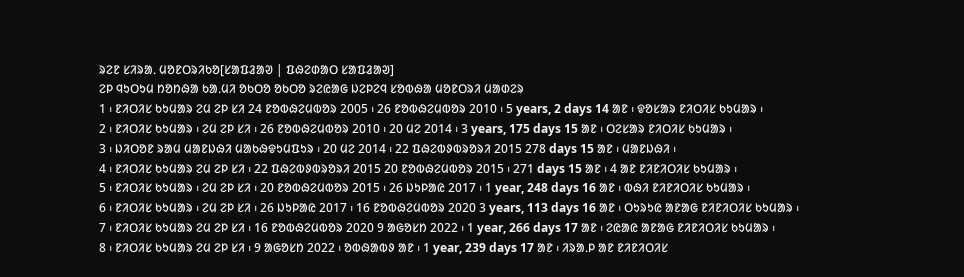ᱨᱮᱱ ᱥᱤᱨᱟᱹ ᱢᱚᱱᱛᱨᱤᱠᱚ[ᱥᱟᱯᱲᱟᱣ | ᱯᱷᱮᱰᱟᱛ ᱥᱟᱯᱲᱟᱣ]
ᱮᱞ ᱧᱩᱛᱩᱢ ᱴᱚᱴᱷᱟ ᱠᱟᱹᱢᱤ ᱚᱠᱛᱚ ᱚᱠᱛᱚ ᱨᱮᱭᱟᱜ ᱡᱮᱞᱮᱧ ᱥᱚᱵᱷᱟ ᱢᱚᱱᱛᱨᱤ ᱢᱟᱰᱮᱨ
1 ᱾ ᱱᱤᱛᱤᱥ ᱠᱩᱢᱟᱨ ᱮᱢ ᱮᱞ ᱥᱤ 24 ᱱᱚᱵᱷᱮᱢᱵᱚᱨ 2005 ᱾ 26 ᱱᱚᱵᱷᱮᱢᱵᱚᱨ 2010 ᱾ 5 years, 2 days 14 ᱟᱱ ᱾ ᱫᱚᱥᱟᱨ ᱱᱤᱛᱤᱥ ᱠᱩᱢᱟᱨ ᱾
2 ᱾ ᱱᱤᱛᱤᱥ ᱠᱩᱢᱟᱨ ᱾ ᱮᱢ ᱮᱞ ᱥᱤ ᱾ 26 ᱱᱚᱵᱷᱮᱢᱵᱚᱨ 2010 ᱾ 20 ᱢᱮ 2014 ᱾ 3 years, 175 days 15 ᱟᱱ ᱾ ᱛᱮᱥᱟᱨ ᱱᱤᱛᱤᱥ ᱠᱩᱢᱟᱨ ᱾
3 ᱾ ᱡᱤᱛᱚᱱ ᱨᱟᱢ ᱢᱟᱱᱡᱷᱤ ᱢᱟᱠᱷᱫᱩᱢᱯᱩᱨ ᱾ 20 ᱢᱮ 2014 ᱾ 22 ᱯᱷᱮᱵᱽᱵᱨᱚᱨᱤ 2015 278 days 15 ᱟᱱ ᱾ ᱢᱟᱱᱡᱷᱤ ᱾
4 ᱾ ᱱᱤᱛᱤᱥ ᱠᱩᱢᱟᱨ ᱮᱢ ᱮᱞ ᱥᱤ ᱾ 22 ᱯᱷᱮᱵᱽᱵᱨᱚᱨᱤ 2015 20 ᱱᱚᱵᱷᱮᱢᱵᱚᱨ 2015 ᱾ 271 days 15 ᱟᱱ ᱾ 4 ᱟᱱ ᱱᱤᱱᱤᱛᱤᱥ ᱠᱩᱢᱟᱨ ᱾
5 ᱾ ᱱᱤᱛᱤᱥ ᱠᱩᱢᱟᱨ ᱾ ᱮᱢ ᱮᱞ ᱥᱤ ᱾ 20 ᱱᱚᱵᱷᱮᱢᱵᱚᱨ 2015 ᱾ 26 ᱡᱩᱞᱟᱭ 2017 ᱾ 1 year, 248 days 16 ᱟᱱ ᱾ ᱵᱷᱤ ᱱᱤᱱᱤᱛᱤᱥ ᱠᱩᱢᱟᱨ ᱾
6 ᱾ ᱱᱤᱛᱤᱥ ᱠᱩᱢᱟᱨ ᱾ ᱮᱢ ᱮᱞ ᱥᱤ ᱾ 26 ᱡᱩᱞᱟᱭ 2017 ᱾ 16 ᱱᱚᱵᱷᱮᱢᱵᱚᱨ 2020 3 years, 113 days 16 ᱟᱱ ᱾ ᱛᱩᱨᱩᱭ ᱟᱱᱟᱜ ᱱᱤᱱᱤᱛᱤᱥ ᱠᱩᱢᱟᱨ ᱾
7 ᱾ ᱱᱤᱛᱤᱥ ᱠᱩᱢᱟᱨ ᱮᱢ ᱮᱞ ᱥᱤ ᱾ 16 ᱱᱚᱵᱷᱮᱢᱵᱚᱨ 2020 9 ᱟᱜᱚᱥᱴ 2022 ᱾ 1 year, 266 days 17 ᱟᱱ ᱾ ᱮᱭᱟᱭ ᱟᱱᱟᱜ ᱱᱤᱱᱤᱛᱤᱥ ᱠᱩᱢᱟᱨ ᱾
8 ᱾ ᱱᱤᱛᱤᱥ ᱠᱩᱢᱟᱨ ᱮᱢ ᱮᱞ ᱥᱤ ᱾ 9 ᱟᱜᱚᱥᱴ 2022 ᱾ ᱚᱵᱷᱟᱵᱽ ᱟᱱ ᱾ 1 year, 239 days 17 ᱟᱱ ᱾ ᱤᱨᱟᱹᱞ ᱟᱱ ᱱᱤᱱᱤᱛᱤᱥ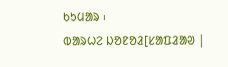ᱠᱩᱢᱟᱨ ᱾
ᱵᱟᱨᱦᱮ ᱡᱚᱱᱚᱲ[ᱥᱟᱯᱲᱟᱣ |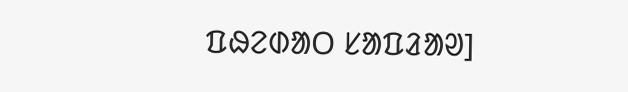ᱯᱷᱮᱰᱟᱛ ᱥᱟᱯᱲᱟᱣ]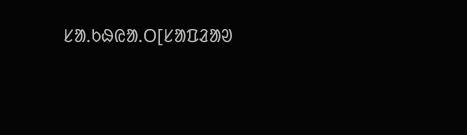ᱥᱟᱹᱠᱷᱭᱟᱹᱛ[ᱥᱟᱯᱲᱟᱣ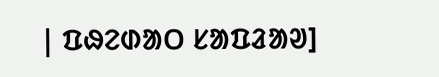| ᱯᱷᱮᱰᱟᱛ ᱥᱟᱯᱲᱟᱣ]